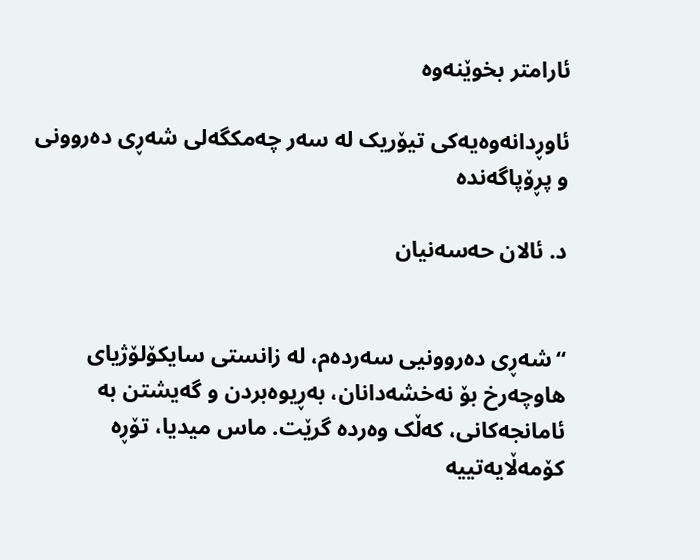ئارامتر بخوێنەوە

ئاوڕدانەوەیەکی تیۆریک لە سەر چەمکگەلی شەڕی دەروونی و پڕۆپاگەندە

د. ئالان حەسەنیان


“شەڕی دەروونیی سەردەم، لە زانستی سایکۆلۆژیای هاوچەرخ بۆ نەخشەدانان، بەڕیوەبردن و گەیشتن بە ئامانجەکانی، کەڵک وەردە گرێت. ماس میدیا، تۆڕە کۆمەڵایەتییە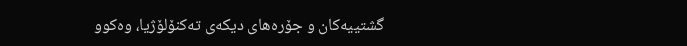گشتییەکان و جۆرەهای دیکەی تەکنۆلۆژیا، وەکوو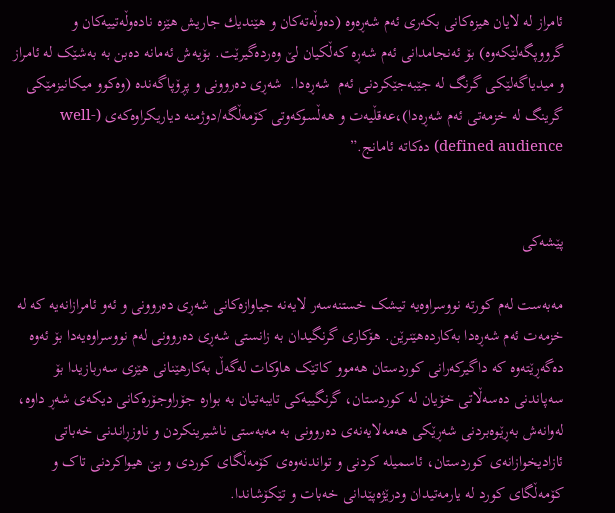ئامراز لە لایان هیزەکانی بکەری ئەم شەڕەوە (دەوڵەتەکان و ‌هێندیك جاریش هێزە نادەوڵەتییەکان و گرووپگەلێکەوە) بۆ ئەنجامدانی ئەم شەڕە کەڵکیان لێ وەردەگیرێت. بۆیەش ئەمانە دەبن بە بەشێک لە ئامراز و میدیاگەلێکی گرنگ لە جێبەجێکردنی ئەم  شەڕەدا.  شەڕی دەروونی و پڕۆپاگەندە (وەکوو میکانیزمێکی گرینگ لە خزمەتی ئەم شەڕەدا)،عەقڵیەت و هەڵسوکەوتی کۆمەڵگە/دوژمنە دیاریکراوەکەی (well-defined audience) دەکاتە ئامانج.”


پێشەکی

مەبەست لەم کورتە نووسراوەیە تیشک خستنەسەر لایەنە جیاوازەکانی شەڕی دەروونی و ئەو ئامرازانەیە کە لە خزمەت ئەم شەڕەدا بەکاردەهێنرێن. هۆکاری گرنگیدان بە زانستی شەڕی دەروونی لەم نووسراوەیەدا بۆ ئەوە دەگەڕێتەوە کە داگیرکەرانی کوردستان هەموو کاتێک هاوکات لەگەڵ بەکارهێنانی هێزی سەربازیدا بۆ سەپاندنی دەسەڵاتی خۆیان لە کوردستان، گرنگییەکی تایبەتیان بە بوارە جۆراوجۆرەکانی دیکەی شەڕ داوە، لەوانەش بەڕێوەبردنی شەڕێکی هەمەلایەنەی دەروونی بە مەبەستی ناشیرینکردن و ناوزڕاندنی خەباتی ئازادیخوازانەی کوردستان، ئاسمیلە کردنی و تواندنەوەی کۆمەڵگای کوردی و بێ هیواکردنی تاک و کۆمەڵگای کورد لە یارمەتیدان ودرێژەپێدانی خەبات و تێکۆشاندا.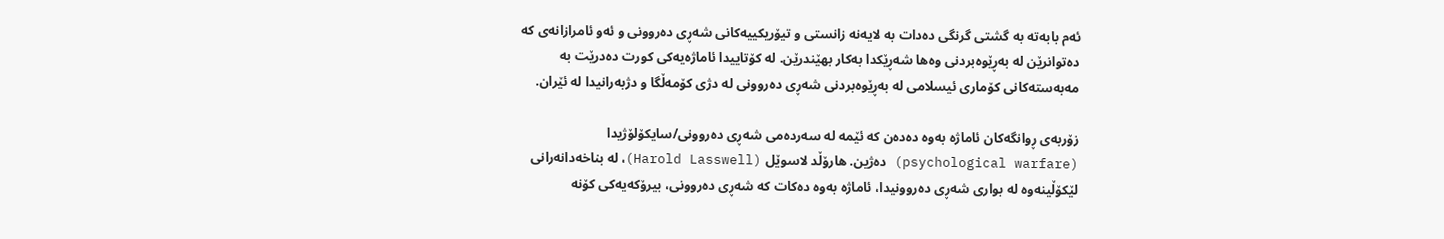ئەم بابەتە بە گشتی گرنگی دەدات بە لایەنە زانستی و تیۆریکییەکانی شەڕی دەروونی و ئەو ئامرازانەی کە دەتوانرێن لە بەڕێوەبردنی وەها شەڕێکدا بەکار بهێندرێن. لە کۆتاییدا ئاماژەیەکی کورت دەدرێت بە مەبەستەکانی کۆماری ئیسلامی لە بەڕێوەبردنی شەڕی دەروونی لە دژی کۆمەڵگا و دژبەرانیدا لە ئێران.

زۆربەی ڕوانگەکان ئاماژە بەوە دەدەن کە ئێمە لە سەردەمی شەڕی دەروونی/سایکۆلۆژیدا (psychological warfare) دەژین. هارۆڵد لاسوێل (Harold Lasswell)، لە بناخەدانەرانی لێکۆڵینەوە لە بواری شەڕی دەروونیدا، ئاماژە بەوە دەکات کە شەڕی دەروونی، بیرۆکەیەکی کۆنە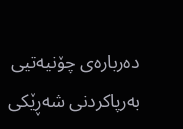دەربارەی چۆنیەتیی بەرپاکردنی شەڕێکی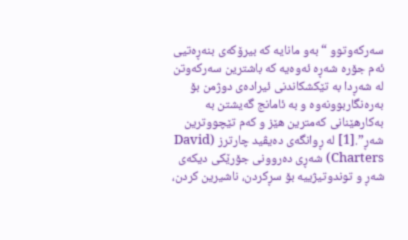سەرکەوتوو “بەو مانایە کە بیرۆکەی بنەڕەتیی ئەم جۆرە شەڕە ئەوەیە کە باشترین سەرکەوتن لە شەڕدا بە تێکشکاندنی ئیرادەی دوژمن بۆ بەرەنگاربوونەوە و بە ئامانج گەیشتن بە بەکارهێنانی کەمترین هێز و کەم تێچووترین شەڕ”.[1] لە ڕوانگەی دەیڤید چارترز (David Charters) شەڕی دەروونی جۆرێکی دیکەی شەڕ و توندوتیژییە بۆ سڕکردن، ناشیرین کردن،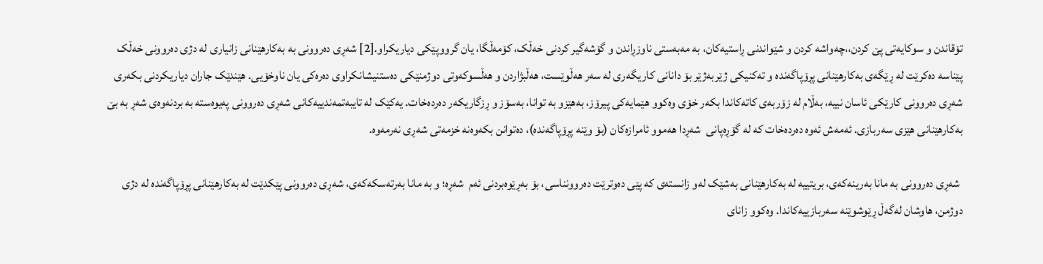تۆقاندن و سوکایەتی پێ کردن،،چەواشە کردن و شێواندنی ڕاستیەکان، بە مەبەستی ناوزڕاندن و گۆشەگیر کردنی خەڵک، کۆمەڵگا، یان گرووپێکی دیاریکراو.[2] شەڕی دەروونی بە بەکارهێنانی زانیاری لە دژی دەروونی خەڵک پێناسە دەکرێت لە ڕێگەی بەکارهێنانی پڕۆپاگەندە و تەکنیکی ژێربەژێر بۆ دانانی کاریگەری لە سەر هەڵوێست، هەڵبژاردن و هەڵسوکەوتی دوژمنێکی دەستنیشانکراوی دەرەکی یان ناوخۆیی. هێندێک جاران دیاریکردنی بکەری شەڕی دەروونی کارێکی ئاسان نییە، بەڵام لە زۆربەی کاتەکاندا بکەر خۆی وەکوو هێمایەکی پیرۆز، بەهێزو بە توانا، بەسۆز و ڕزگاریكەر دەردەخات. یەکێک لە تایبەتمەندییەکانی شەڕی دەروونی پەیوەستە بە بردنەوەی شەڕ بە بێ بەکارهێنانی هێزی سەربازی. ئەمەش ئەوە دەردەخات کە لە گۆڕەپانی  شەڕدا هەموو ئامرازەکان (بۆ وێنە پڕۆپاگەندە)، دەتوانن بکەوەنە خزمەتی شەڕی نەرمەوە.

 شەڕی دەروونی بە مانا بەرینەکەی، بریتییە لە بەکارهێنانی بەشێک لەو زانستەی کە پێی دەوترێت دەروونناسی، بۆ بەڕێوەبردنی ئەم  شەڕە؛ و بە مانا بەرتەسکەکەی، شەڕی دەروونی پێکدێت لە بەکارهێنانی پڕۆپاگەندە لە دژی دوژمن، هاوشان لەگەڵ ڕێوشوێنە سەربازییەکاندا. وەکوو زانای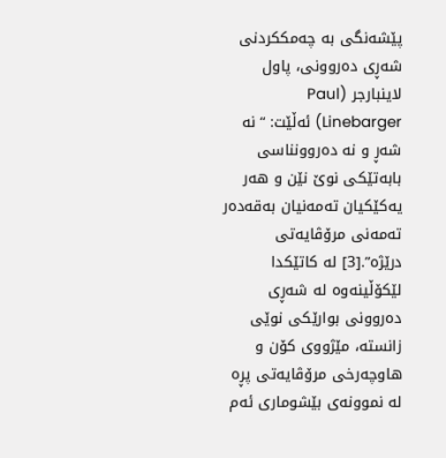پێشەنگی بە چەمککردنی شەڕی دەروونی، پاول لاینبارجر (Paul Linebarger) ئەڵێت: “نە  شەڕ و نە دەروونناسی بابەتێکی نوێ نێن و هەر یەکێکیان تەمەنیان بەقەدەر تەمەنی مرۆڤایەتی درێژە”.[3] لە کاتێکدا لێکۆڵینەوە لە شەڕی دەروونی بوارێکی نوێی زانستە، مێژووی کۆن و هاوچەرخی مرۆڤایەتی پڕە لە نموونەی بێشوماری ئەم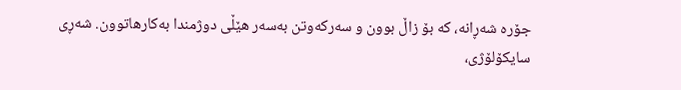جۆرە شەڕانە، کە بۆ زاڵ بوون و سەرکەوتن بەسەر هێڵی دوژمندا بەکارهاتوون. شەڕی سایکۆلۆژی،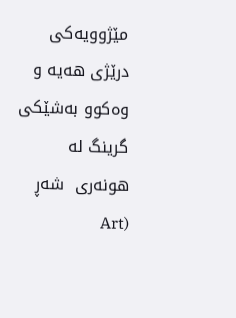مێژوویەکی درێژی هەیە و وەکوو بەشێکی گرینگ لە هونەری  شەڕ (Art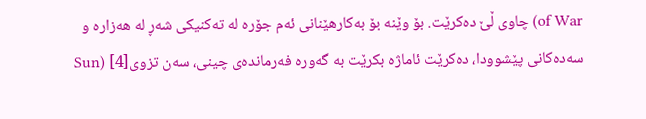of War) چاوی ڵێ دەکرێت. بۆ وێنە بۆ بەکارهێنانی ئەم جۆرە لە تەکنیکی شەڕ لە هەزارە و سەدەکانی پێشوودا، دەکرێت ئاماژە بکرێت بە گەورە فەرماندەی چینی، سەن تزوی[4] (Sun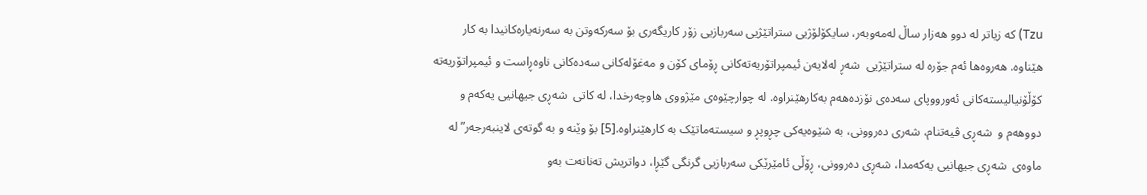Tzu) کە زیاتر لە دوو هەزار ساڵ لەمەوبەر، سایکۆلۆژیی ستراتێژیی سەربازیی زۆر کاریگەری بۆ سەرکەوتن بە سەرنەیارەکانیدا بە کار هێناوە. هەروەها ئەم جۆرە لە ستراتێژیی  شەڕ لەلایەن ئیمپراتۆریەتەکانی ڕۆمای کۆن و مەغۆلەکانی سەدەکانی ناوەڕاست و ئیمپراتۆریەتە کۆڵۆنیالیستەکانی ئەورووپای سەدەی نۆزدەهەم بەکارهێنراوە. لە چوارچێوەی مێژووی هاوچەرخدا، لە کاتی  شەڕی جیهانیی یەکەم و دووهەم و  شەڕی ڤیەتنام، شەری دەروونی، بە شێوەیەکی چڕوپڕ و سیستەماتێک بە کارهێنراوە.[5] بۆ وێنە و بە گوتەی لاینبەرجەر” لە ماوەی  شەڕی جیهانیی یەکەمدا، شەڕی دەروونی، ڕۆڵی ئامێرێکی سەربازیی گرنگی گێڕا، دواتریش تەنانەت بەو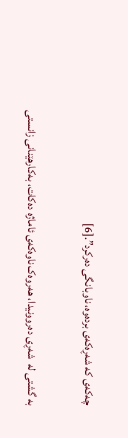چەکەی کە شەڕەکەی بردەوە، ناوبانگی دەرکرد”.[6]

بە گشتی لە  شەڕی دەروونیدا، هەروەک ناوەکەی ئاماژە دەکات، بەکارهێنانی زانستی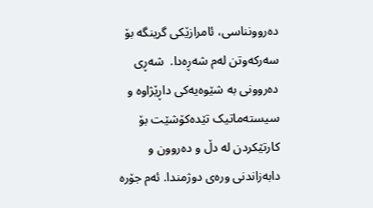دەروونناسی، ئامرازێکی گرینگە بۆ سەرکەوتن لەم شەڕەدا.  شەڕی دەروونی بە شێوەیەکی داڕێژاوە و سیستەماتیک تێدەکۆشێت بۆ کارتێکردن لە دڵ و دەروون و دابەزاندنی ورەی دوژمندا. ئەم جۆرە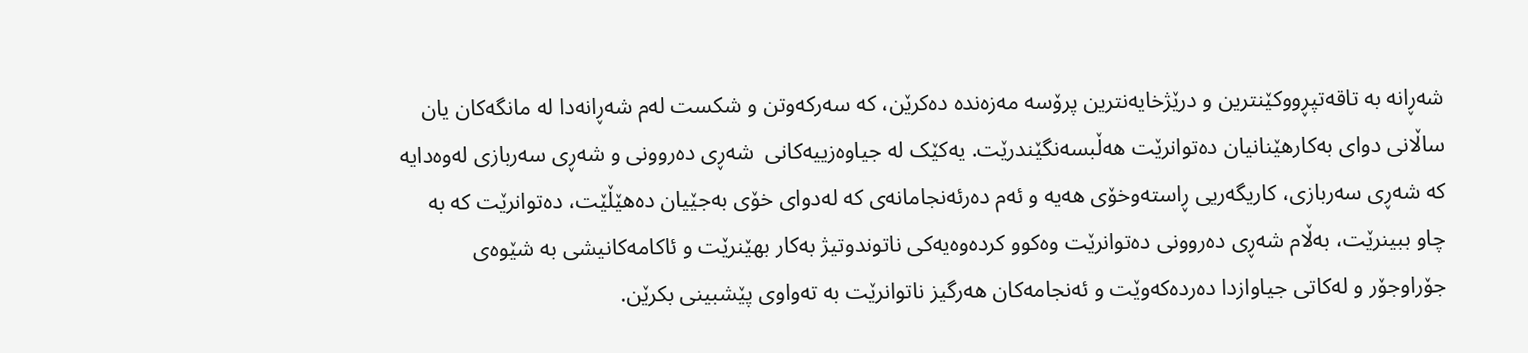شەڕانە بە تاقەتپڕووکێنترین و درێژخایەنترین پرۆسە مەزەندە دەکرێن، کە سەرکەوتن و شکست لەم شەڕانەدا لە مانگەکان یان ساڵانی دوای بەکارهێنانیان دەتوانرێت هەڵبسەنگێندرێت. یەکێک لە جیاوەزییەکانی  شەڕی دەروونی و شەڕی سەربازی لەوەدایە کە شەڕی سەربازی، کاریگەریی ڕاستەوخۆی هەیە و ئەم دەرئەنجامانەی کە لەدوای خۆی بەجێیان دەهێڵێت، دەتوانرێت کە بە چاو ببینرێت، بەڵام شەڕی دەروونی دەتوانرێت وەکوو کردەوەیەکی ناتوندوتیژ بەکار بهێنرێت و ئاکامەکانیشی بە شێوەی جۆراوجۆر و لەکاتی جیاوازدا دەردەکەوێت و ئەنجامەکان هەرگیز ناتوانرێت بە تەواوی پێشبینی بکرێن.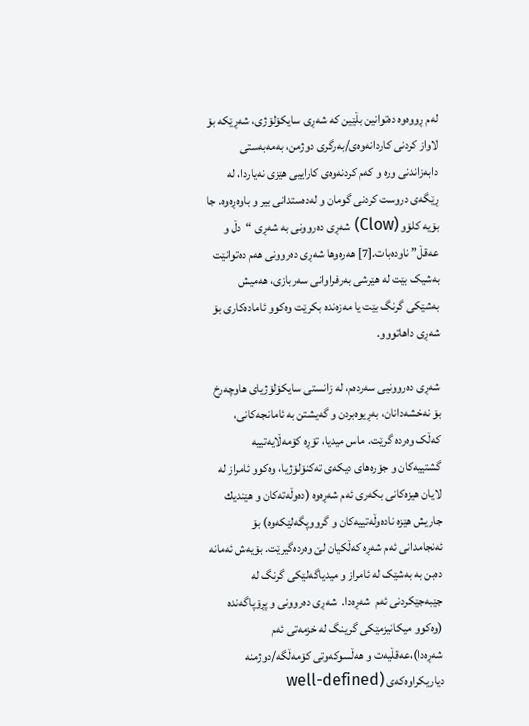لەم ڕووەوە دەتوانین بڵێین کە شەڕی سایکۆلۆژی، شەڕێکە بۆ لاواز کردنی کاردانەوەی/بەرگری دوژمن، بەمەبەستی دابەزاندنی ورە و کەم کردنەوەی کاراییی هێزی نەیاردا، لە ڕێگەی دروست کردنی گومان و لەدەستدانی بیر و باوەڕەوە. جا بۆیە کلۆو (Clow) شەڕی دەروونی بە شەڕی “دڵ و عەقڵ” ناودەبات.[7] هەرەوها شەڕی دەروونی هەم دەتوانێت بەشیک بێت لە هێرشی بەرفراوانی سەربازی، هەمیش بەشێکی گرنگ بێت یا مەزەندە بکرێت وەکوو ئامادەکاری بۆ شەڕی داهاتووو.

شەڕی دەروونیی سەردەم، لە زانستی سایکۆلۆژیای هاوچەرخ بۆ نەخشەدانان، بەڕیوەبردن و گەیشتن بە ئامانجەکانی، کەڵک وەردە گرێت. ماس میدیا، تۆڕە کۆمەڵایەتییە گشتییەکان و جۆرەهای دیکەی تەکنۆلۆژیا، وەکوو ئامراز لە لایان هیزەکانی بکەری ئەم شەڕەوە (دەوڵەتەکان و ‌هێندیك جاریش هێزە نادەوڵەتییەکان و گرووپگەلێکەوە) بۆ ئەنجامدانی ئەم شەڕە کەڵکیان لێ وەردەگیرێت. بۆیەش ئەمانە دەبن بە بەشێک لە ئامراز و میدیاگەلێکی گرنگ لە جێبەجێکردنی ئەم  شەڕەدا.  شەڕی دەروونی و پڕۆپاگەندە (وەکوو میکانیزمێکی گرینگ لە خزمەتی ئەم شەڕەدا)،عەقڵیەت و هەڵسوکەوتی کۆمەڵگە/دوژمنە دیاریکراوەکەی (well-defined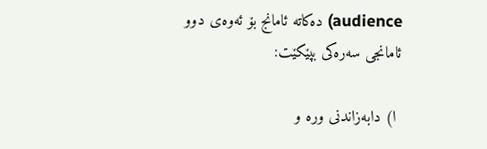audience) دەکاتە ئامانج بۆ ئەوەی دوو ئامانجی سەرەکی بپێکێت:

 ا) دابەزاندنی ورە و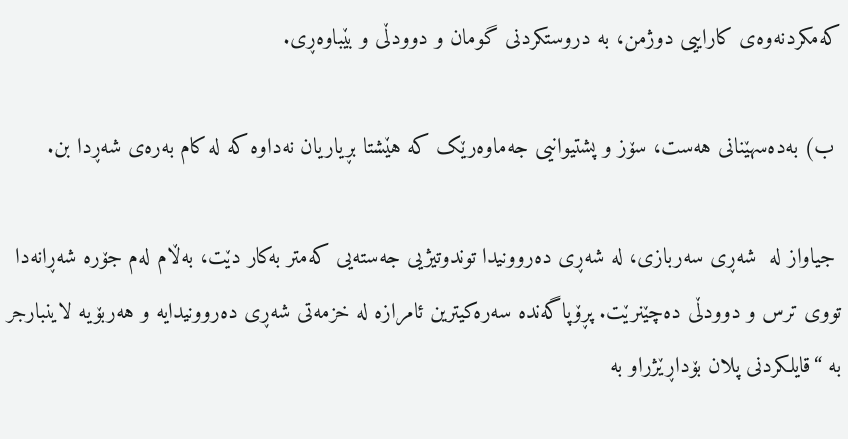کەمکردنەوەی کاراییی دوژمن، بە دروستکردنی گومان و دوودڵی و بێباوەڕی.

 ب) بەدەسهێنانی هەست، سۆز و پشتیوانیی جەماوەرێک کە هێشتا بڕیاریان نەداوە کە لە کام بەرەی شەڕدا بن.

 جیاواز لە  شەڕی سەربازی، لە شەڕی دەروونیدا توندوتیژیی جەستەیی کەمتر بەکار دێت، بەڵام لەم جۆرە شەڕانەدا تووی ترس و دوودڵی دەچێنرێت. پڕۆپاگەندە سەرەکیترین ئامرازە لە خزمەتی شەڕی دەروونیدایە و هەربۆیە لاینبارجر بە “قایلکردنی پلان بۆداڕێژراو بە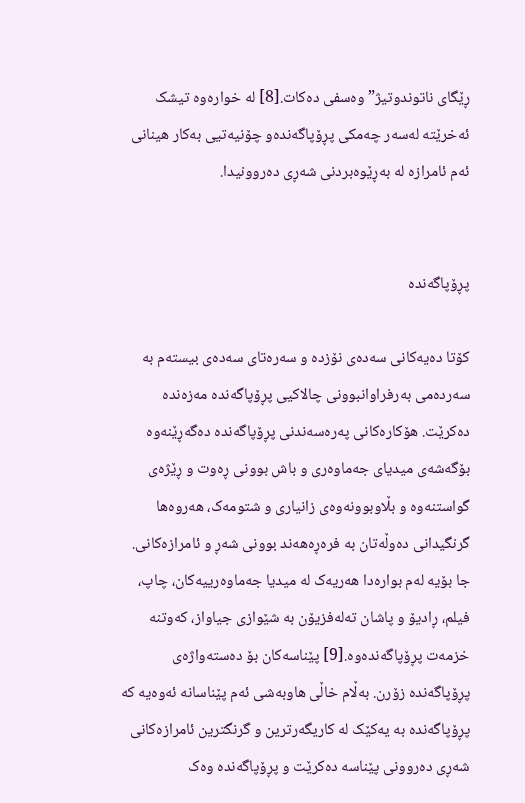ڕێگای ناتوندوتیژ” وەسفی دەکات.[8] لە خوارەوە تیشک ئەخرێتە لەسەر چەمکی پڕۆپاگەندەو چۆنیەتیی بەکار هینانی ئەم ئامرازە لە بەڕێوەبردنی شەڕی دەروونیدا.


پڕۆپاگەندە

کۆتا دەیەکانی سەدەی نۆزدە و سەرەتای سەدەی بیستەم بە سەردەمی بەرفراوانبوونی چالاکیی پڕۆپاگەندە مەزەندە دەکرێت. هۆکارەکانی پەرەسەندنی پڕۆپاگەندە دەگەڕێنەوە بۆگەشەی میدیای جەماوەری و باش بوونی ڕەوت و ڕێژەی گواستنەوە و بڵاوبوونەوەی زانیاری و شتومەک، هەروەها گرنگیدانی دەوڵەتان بە فرەڕەهەند بوونی شەڕ و ئامرازەکانی. جا بۆیە لەم بوارەدا هەریەک لە میدیا جەماوەرییەکان، چاپ، فیلم، ڕادیۆ و پاشان تەلەفزیۆن بە شێوازی جیاواز، کەوتنە خزمەت پڕۆپاگەندەوە.[9] پێناسەکان بۆ دەستەواژەی پڕۆپاگەندە زۆرن. بەڵام خاڵی هاوبەشی ئەم پێناسانە ئەوەیە کە پڕۆپاگەندە بە یەکێک لە کاریگەرترین و گرنگترین ئامرازەکانی  شەڕی دەروونی پێناسە دەکرێت و پڕۆپاگەندە وەک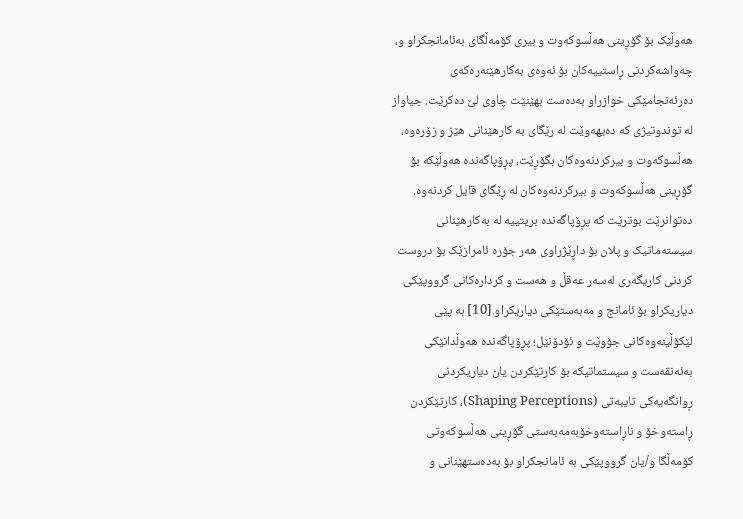هەوڵێک بۆ گۆڕینی هەڵسوکەوت و بیری کۆمەڵگای بەئامانجکراو و، چەواشەکردنی ڕاستییەکان بۆ ئەوەی بەکارهێنەرەکەی دەرئەنجامێکی خوازراو بەدەست بهێنێت چاوی لێ دەکرێت. جیاواز لە توندوتیژی کە دەیهەوێت لە رێگای بە کارهێنانی هێز و زۆرەوە، هەڵسوکەوت و بیرکردنەوەکان بگۆڕێت، پڕۆپاگەندە هەوڵێکە بۆ گۆڕینی هەڵسوکەوت و بیرکردنەوەکان لە ڕێگای قایل کردنەوە. دەتوانرێت بوترێت کە پڕۆپاگەندە بریتییە لە بەکارهێنانی سیستەماتیک و پلان بۆ داڕێژراوی هەر جۆرە ئامرازێک بۆ دروست کردنی کاریگەری لەسەر عەقڵ و هەست و کردارەکانی گرووپێکی دیاریکراو بۆ ئامانج و مەبەستێکی دیاریکراو.[10] بە پێی لێکۆڵینەوەکانی جۆوێت و ئۆدۆنێل؛ پڕۆپاگەندە هەوڵدانێکی بەئەنقەست و سیستماتیکە بۆ کارتێکردن یان دیاریکردنی ڕوانگەیەکی تایبەتی (Shaping Perceptions)، کارتێکردن ڕاستەوخۆ و ناڕاستەوخۆبەمەبەستی گۆڕینی هەڵسوکەوتی کۆمەڵگا و/یان گرووپێکی بە ئامانجکراو بۆ بەدەستهێنانی و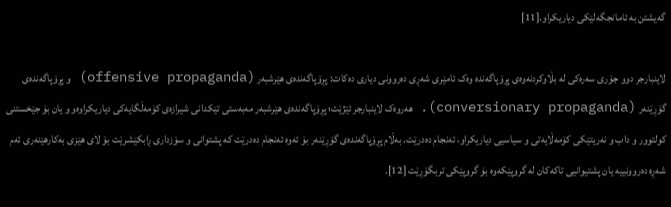گەیشتن بە ئامانجگەلێکی دیاریکراو.[11]

لاینبارجر دوو جۆری سەرەکی لە بڵاوکردنەوەی پڕۆپاگەندە وەک ئامێری شەڕی دەروونی دیاری دەکات: پڕۆپاگەندەی هێرشبەر (offensive propaganda) و پڕۆپاگەندەی گۆڕێنەر (conversionary propaganda). هەروەک لاینبارجر ئێژێت؛ پڕۆپاگەندەی هێرشبەر مەبەستی تێکدانی شیرازەی کۆمەڵگایەکی دیاریکراوەو و یان بۆ جێخستنی کولتوور و داب و نەریتێکی کۆمەڵایەتی و سیاسیی دیاریکراو، ئەنجام دەدرێت. بەڵام پڕۆپاگەندەی گۆڕێنەر بۆ ئەوە ئەنجام دەدرێت کە پشتوانی و سۆزداری ڕابکێشرێت بۆ لای هێزی بەکارهێنەری ئەم شەڕە دەروونییە یان پشتیوانیی تاکەکان لە گروپێکەوە بۆ گروپێکی تربگۆڕێت [12].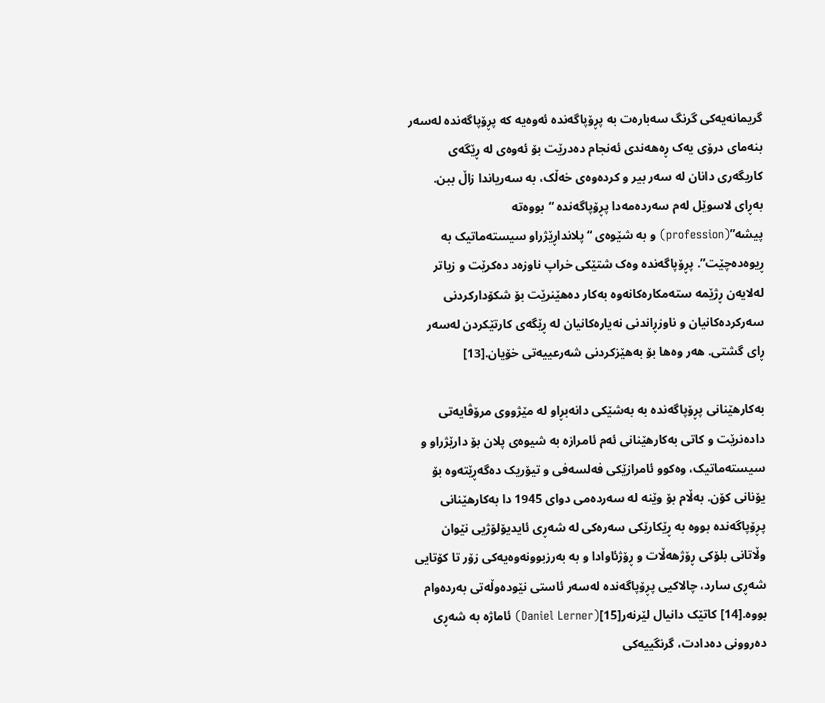گریمانەیەکی گرنگ سەبارەت بە پڕۆپاگەندە ئەوەیە کە پڕۆپاگەندە لەسەر بنەمای درۆی یەک ڕەهەندی ئەنجام دەدرێت بۆ ئەوەی لە ڕێگەی کاریگەری دانان لە سەر بیر و کردەوەی خەڵک، بە سەریاندا زاڵ ببن. بەڕای لاسوێل لەم سەردەمەدا پڕۆپاگەندە “بووەتە پیشە”(profession) و بە شێوەی “پلانداڕێژراو سیستەماتیک بە ڕیوەدەچێت”. پڕۆپاگەندە وەک شتێکی خراپ ناوزەد دەکرێت و زیاتر لەلایەن ڕژێمە ستەمکارەکانەوە بەکار دەهێنرێت بۆ شکۆدارکردنی سەرکردەکانیان و ناوزڕاندنی نەیارەکانیان لە ڕێگەی کارتێکردن لەسەر ڕای گشتی. هەر وەها بۆ بەهێزکردنی شەرعییەتی خۆیان.[13]

بەکارهێنانی پڕۆپاگەندە بە بەشێکی دانەبڕاو لە مێژووی مرۆڤایەتی دادەنرێت و کاتی بەکارهێنانی ئەم ئامرازە بە شیوەی پلان بۆ دارێژراو و سیستەماتیک، وەکوو ئامرازێکی فەلسەفی و تیۆریک دەگەڕێتەوە بۆ یۆنانی کۆن. بەڵام بۆ وێنە لە سەردەمی دوای 1945 دا بەکارهێنانی پڕۆپاگەندە بووە بە ڕێکارێکی سەرەکی لە شەڕی ئایدیۆلۆژیی نێوان وڵاتانی بلۆکی ڕۆژهەڵات و ڕۆژئاوادا و بە بەرزبوونەوەیەکی زۆر تا کۆتایی  شەڕی سارد، چالاکیی پڕۆپاگەندە لەسەر ئاستی نێودەوڵەتی بەردەوام بووە.[14] کاتێک دانیال لێرنەر[15](Daniel Lerner) ئاماژە بە شەڕی دەروونی دەدادت، گرنگییەکی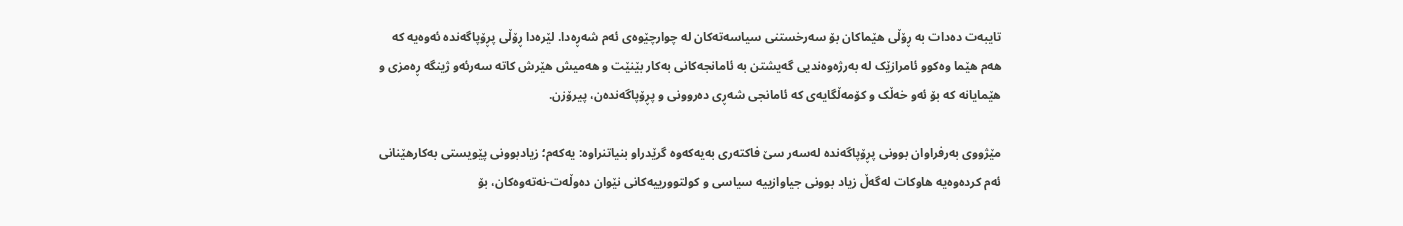تایبەت دەدات بە ڕۆڵی هێماکان بۆ سەرخستنی سیاسەتەکان لە چوارچێوەی ئەم شەڕەدا. لێرەدا ڕۆڵی پڕۆپاگەندە ئەوەیە کە هەم هێما وەکوو ئامرازێک لە بەرژەوەندیی گەیشتن بە ئامانجەکانی بەکار بێنێت و هەمیش هێرش کاتە سەرئەو ژینگە ڕەمزی و هێمایانە کە بۆ ئەو خەڵک و کۆمەڵگایەی کە ئامانجی شەڕی دەروونی و پڕۆپاگەندەن، پیرۆزن.

مێژووی بەرفراوان بوونی پڕۆپاگەندە لەسەر سێ فاکتەری بەیەکەوە گرێدراو بنیاتنراوە: یەکەم؛ زیادبوونی پێویستی بەکارهێنانی ئەم کردەوەیە هاوکات لەگەڵ زیاد بوونی جیاوازییە سیاسی و کولتوورییەکانی نێوان دەوڵەت-نەتەوەکان، بۆ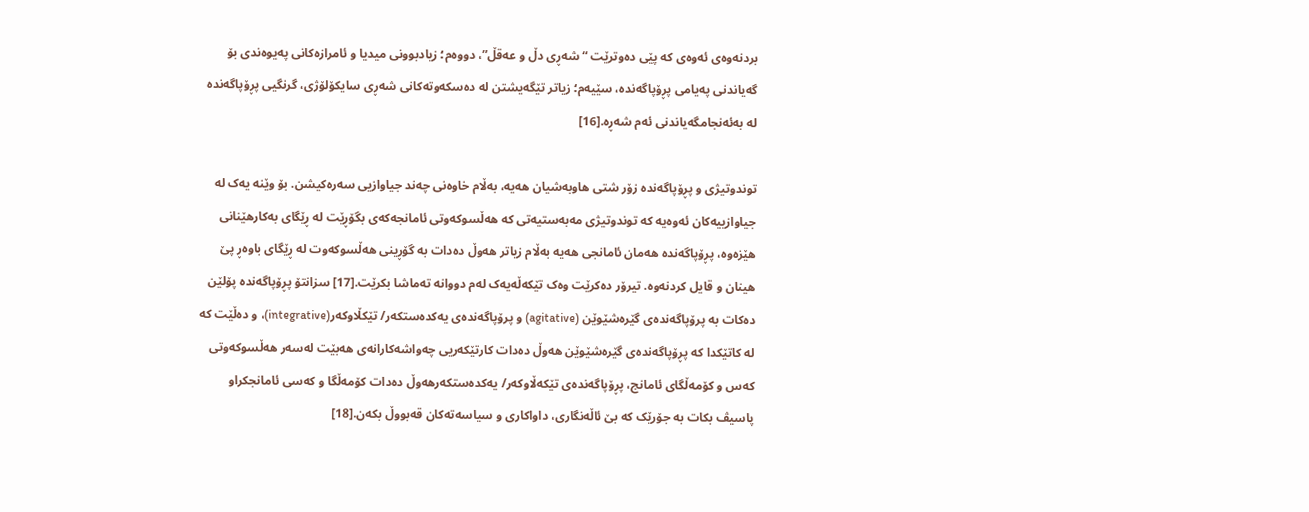بردنەوەی ئەوەی کە پێی دەوترێت “شەڕی دڵ و عەقڵ”، دووەم؛ زیادبوونی میدیا و ئامرازەکانی پەیوەندی بۆ گەیاندنی پەیامی پڕۆپاگەندە، سێیەم؛ زیاتر تێگەیشتن لە دەسکەوتەکانی شەڕی سایکۆلۆژی، گرنگیی پڕۆپاگەندە لە بەئەنجامگەیاندنی ئەم شەڕە.[16]

توندوتیژی و پڕۆپاگەندە زۆر شتی هاوبەشیان هەیە، بەڵام خاوەنی چەند جیاوازیی سەرەکیشن. بۆ وێنە یەک لە جیاوازییەکان ئەوەیە کە توندوتیژی مەبەستیەتی کە هەڵسوکەوتی ئامانجەکەی بگۆڕێت لە ڕێگای بەکارهێنانی هێزەوە، پڕۆپاگەندە هەمان ئامانجی هەیە بەڵام زیاتر هەوڵ دەدات بە گۆڕینی هەڵسوکەوت لە ڕێگای باوەڕ پێ هینان و قایل کردنەوە. تیرۆر دەکرێت وەک تێکەڵەیەک لەم دووانە تەماشا بکرێت.[17] سزانتۆ پڕۆپاگەندە پۆلێن دەکات بە پرۆپاگەندەی گێرەشێوێن (agitative) و پرۆپاگەندەی یەکدەستکەر/ تێکڵاوکەر(integrative)، و دەڵێت کە لە کاتێکدا کە پڕۆپاگەندەی گێرەشێوێن هەوڵ دەدات کارتێکەریی چەواشەکارانەی هەبێت لەسەر هەڵسوکەوتی کەس و کۆمەڵگای ئامانج، پڕۆپاگەندەی تێکەڵاوکەر/ یەکدەستکەرهەوڵ دەدات کۆمەڵگا و کەسی ئامانجکراو پاسیڤ بکات بە جۆرێک کە بێ ئاڵەنگاری، داواکاری و سیاسەتەکان قەبووڵ بکەن.[18]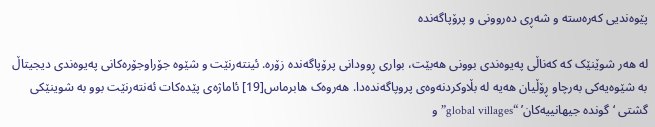پێوەندیی کەرەستە و شەڕی دەروونی و پرۆپاگەندە

لە هەر شوێنێک کە کەناڵی پەیوەندی بوونی هەبێت، بواری ڕوودانی پرۆپاگەندە زۆرە. ئینتەرنێت و شێوە جۆراوجۆرەکانی پەیوەندی دیجیتاڵ بە شێوەیەکی بەرچاو ڕۆڵیان هەیە لە بڵاوکردنەوەی پروپاگەندەدا. هەروەک هابرماس[19] ئاماژەی پێدەکات ئەنتەرنێت بوو بە شوینێکی گشتی ‘گوندە جیهانییەکان’ “global villages” و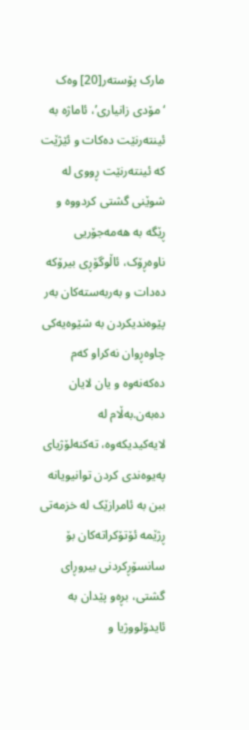مارک پۆستەر[20] وەک ‘مۆدی زانیاری’، ئاماژە بە ئینتەرنێت دەکات و ئێژێت کە ئینتەرنێت ڕووی لە شوێنی گشتی کردووە و ڕێگە بە هەمەجۆریی ناوەڕۆک، ئاڵوگۆڕی بیرۆکە دەدات و بەربەستەکان بەر پێوەندیکردن بە شێوەیەکی چاوەڕوان نەکراو کەم دەکەنەوە و یان لایان دەبەن.بەڵام لە لایەکیدیکەوە، تەکنەلۆژیای پەیوەندی کردن توانیویانە ببن بە ئامرازێک لە خزمەتی ڕژێمە ئۆتۆکراتەکان بۆ سانسۆڕکردنی بیروڕای گشتی، بڕەو پێدان بە ئایدۆلووژیا و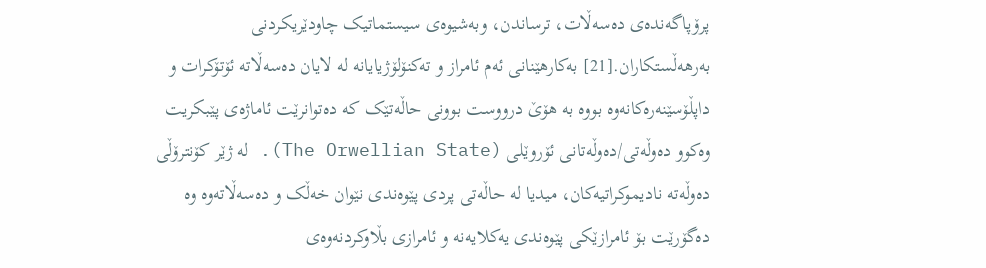پرۆپاگەندەی دەسەڵات، ترساندن، وبەشیوەی سیستماتیک چاودێریکردنی بەرهەڵستکاران.[21] بەکارهێنانی ئەم ئامراز و تەکنۆلۆژیایانە لە لایان دەسەڵاتە ئۆتۆکرات و داپڵۆسێنەرەکانەوە بووە بە هۆێ درووست بوونی حاڵەتێک کە دەتوانرێت ئاماژەی پێبکریت وەکوو دەوڵەتی/دەوڵەتانی ئۆروێلی (The Orwellian State). لە ژێر کۆنترۆڵی دەوڵەتە نادیموکراتیەکان، میدیا لە حاڵەتی پردی پێوەندی نێوان خەڵک و دەسەڵاتەوە وە دەگۆرێت بۆ ئامرازێکی پێوەندی یەکلایەنە و ئامرازی بڵاوکردنەوەی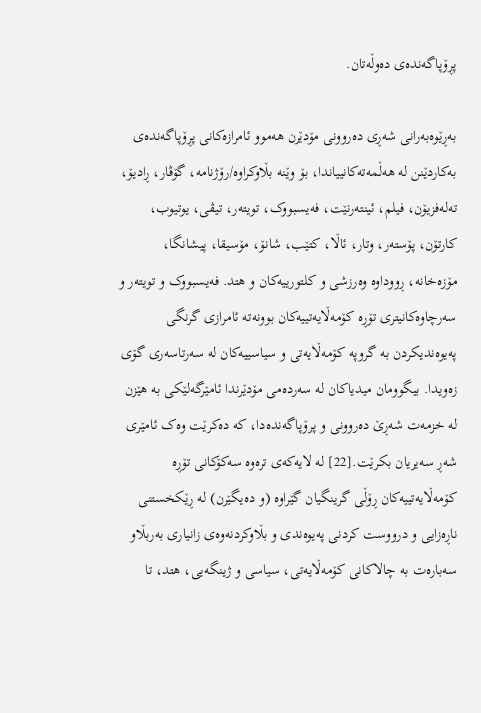پڕۆپاگەندەی دەوڵەتان.

بەڕێوەبەرانی شەڕی دەروونی مۆدێرن هەموو ئامرازەکانی پڕۆپاگەندەی بەکاردێنن لە هەڵمەتەکانییاندا، بۆ وێنە بڵاوکراوە/رۆژنامە، گۆڤار، ڕادیۆ، تەلەفزیۆن، فیلم، ئینتەرنێت، فەیسبووک، تویتەر، تیڤی، یوتیوب، کارتۆن، پۆستەر، وتار، ئاڵا، کتێب، شانۆ، مۆسیقا، پیشانگا، مۆزەخانە، ڕووداوە وەرزشی و کلتورییەکان و هتد. فەیسبووک و تویتەر و سەرچاوەکانیتری تۆڕە کۆمەڵایەتییەکان بوونەتە ئامرازی گرنگی پەیوەندیکردن بە گروپە کۆمەڵایەتی و سیاسییەکان لە سەرتاسەری گۆی زەویدا. بیگوومان میدیاکان لە سەردەمی مۆدێرندا ئامێرگەلێکی بە هێزن لە خزمەت شەڕێ دەروونی و پرۆپاگەندەدا، کە دەکرێت وەک ئامێری  شەڕ سەیریان بکرێت.[22] لە لایەکەی ترەوە سەکۆکانی تۆڕە کۆمەڵایەتییەکان ڕۆڵی گرینگیان گێراوە (و دەیگێرن) لە ڕێکخستنی ناڕەزایی و درووست کردنی پەیوەندی و بڵاوکردنەوەی زانیاری بەربڵاو سەبارەت بە چالاکانی کۆمەڵایەتی، سیاسی و ژینگەیی، هتد، تا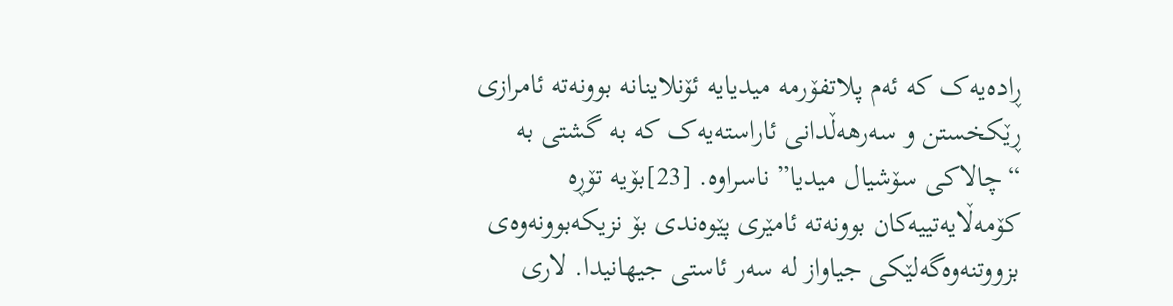ڕادەیەک کە ئەم پلاتفۆرمە میدیایە ئۆنلاینانە بوونەتە ئامرازی ڕێکخستن و سەرهەڵدانی ئاراستەیەک کە بە گشتی بە “چالاکی سۆشیال میدیا” ناسراوە. [23]بۆیە تۆڕە کۆمەڵایەتییەکان بوونەتە ئامێری پێوەندی بۆ نزیکەبوونەوەی بزووتنەوەگەلێکی جیاواز لە سەر ئاستی جیهانیدا. لاری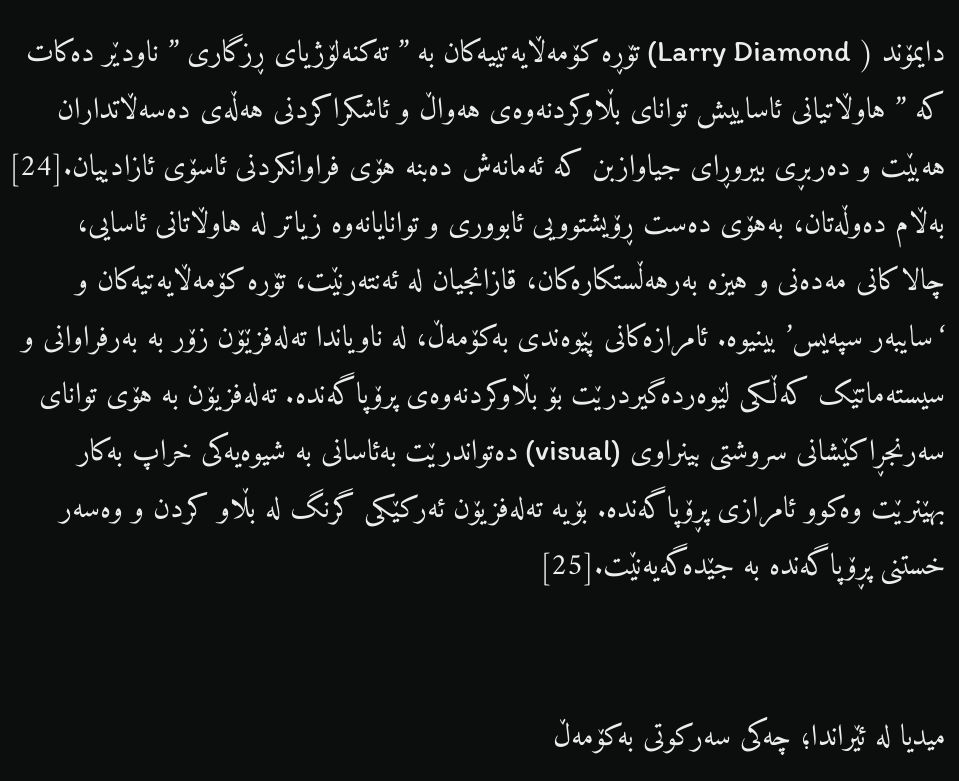دایمۆند ( Larry Diamond) تۆڕە کۆمەڵایەتییەکان بە ” تەکنەلۆژیای ڕزگاری ” ناودێر دەکات کە ” هاوڵاتیانی ئاساییش توانای بڵاوکردنەوەی هەواڵ و ئاشکراکردنی هەڵەی دەسەڵاتداران هەبێت و دەربڕی بیروڕای جیاوازبن کە ئەمانەش دەبنە هۆی فراوانکردنی ئاسۆی ئازادییان.[24] بەڵام دەوڵەتان، بەهۆی دەست ڕۆیشتوویی ئابووری و توانایانەوە زیاتر لە هاوڵاتانی ئاسایی، چالاکانی مەدەنی و هیزە بەرهەڵستکارەکان، قازانجیان لە ئەنتەرنێت، تۆرە کۆمەڵایەتیەکان و ‘سایبەر سپەیس’ بینیوە. ئامرازەکانی پێوەندی بەکۆمەڵ، لە ناویاندا تەلەفزێۆن زۆر بە بەرفراوانی و سیستەماتێک کەڵکی لێوەردەگیردرێت بۆ بڵاوکردنەوەی پرۆپاگەندە. تەلەفزیۆن بە هۆی توانای سەرنجڕاکێشانی سروشتی بینراوی (visual) دەتواندرێت بەئاسانی بە شیوەیەکی خراپ بەکار بهێنرێت وەکوو ئامرازی پڕۆپاگەندە. بۆیە تەلەفزیۆن ئەرکێکی گرنگ لە بڵاو کردن و وەسەر خستنی پڕۆپاگەندە بە جێدەگەیەنێت.[25]


میدیا لە ئێراندا؛ چەکی سەرکوتی بەکۆمەڵ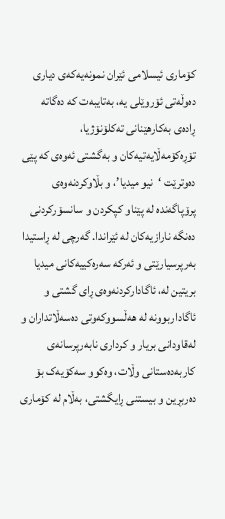کۆماری ئیسلامی ئێران نمونەیەکەی دیاری دەوڵەتی ئۆروێلی یە، بەتایبەت کە دەگاتە ڕادەی بەکارهێنانی تەکلۆنۆژیا، تۆڕەکۆمەڵایەتیەکان و بەگشتی ئەوەی کە پێی دەوترێت ‘نیو میدیا’، و بڵاوکردنەوەی پرۆپاگەندە لە پێناو کپکردن و سانسۆرکردنی دەنگە نارازیەکان لە ئێراندا. گەرچی لە ڕاستیدا بەرپرسیارێتی و ئەرکە سەرەکییەکانی میدیا بریتین لە، ئاگادارکردنەوەی ڕای گشتی و ئاگاداربوونە لە هەڵسووکەوتی دەسەڵاتداران و لەقاودانی بریار و کرداری نابەرپرسانەی کاربەدەستانی وڵات، وەکوو سەکۆیەک بۆ دەربڕین و بیستنی ڕایگشتی، بەڵام لە کۆماری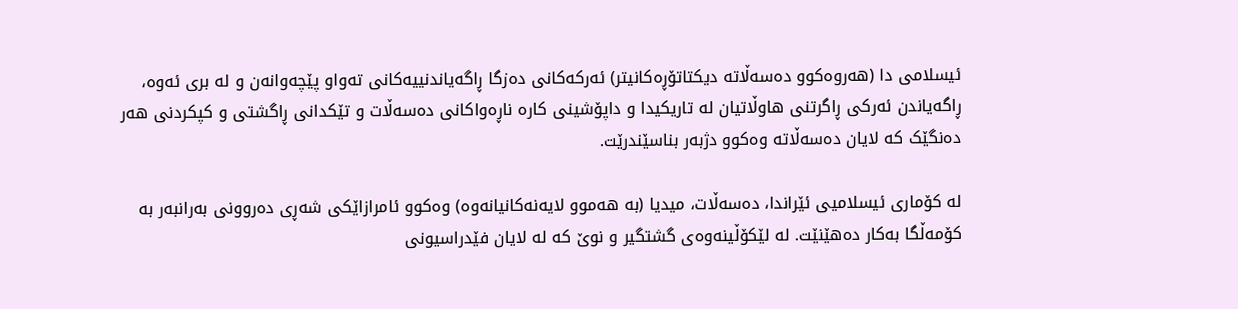ئیسلامی دا (هەروەکوو دەسەڵاتە دیکتاتۆڕەکانیتر) ئەرکەکانی دەزگا ڕاگەیاندنییەکانی تەواو پێچەوانەن و لە بری ئەوە، ڕاگەیاندن ئەرکی ڕاگرتنی هاوڵاتیان لە تاریکیدا و داپۆشینی کارە ناڕەواکانی دەسەڵات و تێکدانی ڕاگشتی و کپکردنی هەر دەنگێک کە لایان دەسەڵاتە وەکوو دژبەر بناسێندرێت.

لە کۆماری ئیسلامیی ئێراندا، دەسەڵات، میدیا (بە هەموو لایەنەکانیانەوە) وەکوو ئامرازاێکی شەڕی دەروونی بەرانبەر بە کۆمەڵگا بەکار دەهێنێت. لە لێکۆڵینەوەی گشتگیر و نوێ کە لە لایان فێدراسیونی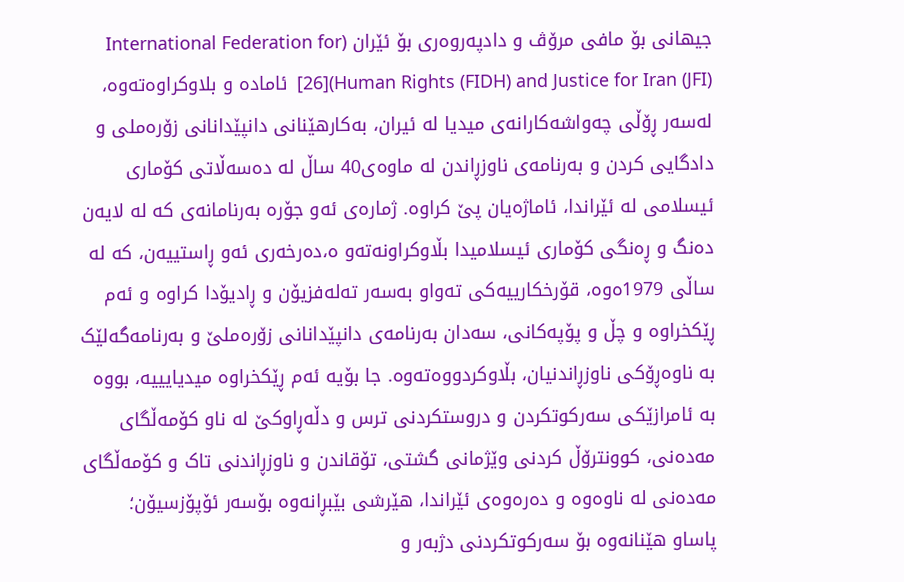جیهانی بۆ مافی مرۆڤ و دادپەروەری بۆ ئێران (International Federation for Human Rights (FIDH) and Justice for Iran (JFI))[26]  ئامادە و بلاوکراوەتەوە، لەسەر ڕۆڵی چەواشەکارانەی میدیا لە ئیران، بەکارهێنانی دانپێدانانی زۆرەملی و دادگایی کردن و بەرنامەی ناوزڕاندن لە ماوەی40 ساڵ لە دەسەڵاتی کۆماری ئیسلامی لە ئێراندا، ئاماژەیان پێ کراوە. ژمارەی ئەو جۆرە بەرنامانەی کە لە لایەن دەنگ و ڕەنگی کۆماری ئیسلامیدا بڵاوکراونەتەو ە،دەرخەری ئەو ڕاستییەن، کە لە ساڵی 1979ەوە، قۆرخکارییەکی تەواو بەسەر تەلەفزیۆن و ڕادیۆدا کراوە و ئەم ڕێکخراوە و چڵ و پۆپەکانی، سەدان بەرنامەی دانپێدانانی زۆرەملێ و بەرنامەگەلێک بە ناوەڕۆکی ناوزڕاندنیان، بڵاوکردووەتەوە. جا بۆیە ئەم ڕێکخراوە میدیایییە، بووە بە ئامرازێکی سەرکوتکردن و دروستکردنی ترس و دڵەڕاوکێ لە ناو کۆمەڵگای مەدەنی، کوونترۆڵ کردنی وێژمانی گشتی، تۆقاندن و ناوزڕاندنی تاک و کۆمەڵگای مەدەنی لە ناوەوە و دەرەوەی ئێراندا، هێرشی بێبڕانەوە بۆسەر ئۆپۆزسیۆن؛ پاساو هێنانەوە بۆ سەرکوتکردنی دژبەر و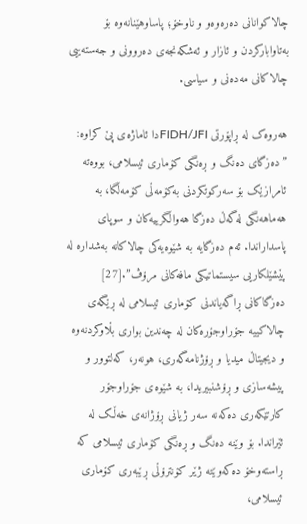چالاکوانانی دەرەوەو و ناوخۆ؛ پاساوهێنانەوە بۆ بەتاوابارکردن و ئازار و ئەشکەنجەی دەروونی و جەستەییی چالاکانی مەدەنی و سیاسی.

هەروەک لە ڕاپۆرتی FIDH/JFIدا ئاماژەی پێ کراوە: ”دەزگای دەنگ و ڕەنگی کۆماری ئیسلامی، بووەتە ئامرازێک بۆ سەرکوتکردنی بەکۆمەڵی کۆمەڵگا، بە هەماهەنگی لەگەڵ دەزگا هەواڵگرییەکان و سوپای پاسداراندا. ئەم دەزگایە بە شێوەیەکی چالاکانە بەشدارە لە پێشێلکاریی سیستماتیکی مافەکانی مرۆڤ”.[27] دەزگاکانی ڕاگەیاندنی کۆماری ئیسلامی لە ڕێگەی چالاکییە جۆراوجۆرەکان لە چەندین بواری بڵاوکردنەوە و دیجیتاڵ میدیا و ڕۆژنامەگەری، هونەر، کەلتوور و پیشەسازی و ڕۆشنبیریدا، بە شێوەی جۆراوجۆر کارتێکەری دەکەنە سەر ژیانی ڕۆژانەی خەڵک لە ئێراندا. بۆ وێنە دەنگ و ڕەنگی کۆماری ئیسلامی کە ڕاستەوخۆ دەکەوێتە ژێر کۆنترۆڵی ڕێبەری کۆماری ئیسلامی،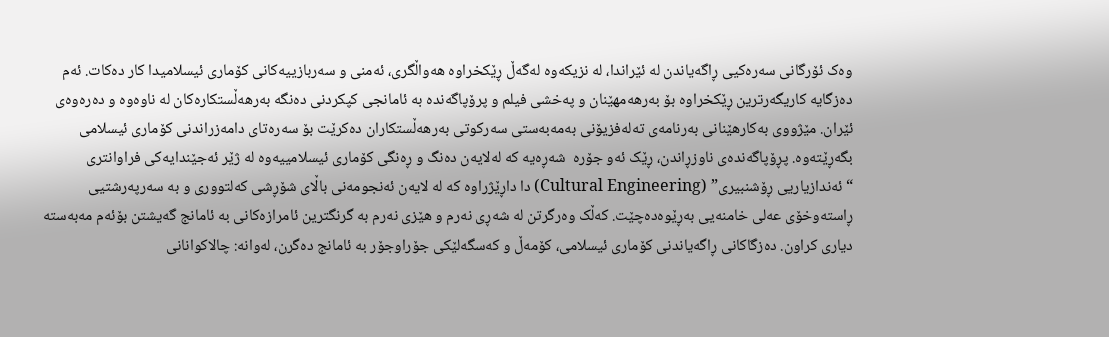وەک ئۆرگانی سەرەکیی ڕاگەیاندن لە ئێراندا، لە نزیکەوە لەگەڵ ڕێکخراوە هەواڵگری، ئەمنی و سەربازییەکانی کۆماری ئیسلامیدا کار دەکات. ئەم دەزگایە کاریگەرترین ڕێکخراوە بۆ بەرهەمهێنان و پەخشی فیلم و پرۆپاگەندە بە ئامانجی کپکردنی دەنگە بەرهەڵستکارەکان لە ناوەوە و دەرەوەی ئێران. مێژووی بەکارهێنانی بەرنامەی تەلەفزیۆنی بەمەبەستی سەرکوتی بەرهەڵستکاران دەکرێت بۆ سەرەتای دامەزراندنی کۆماری ئیسلامی بگەڕێتەوە. پڕۆپاگەندەی ناوزڕاندن، ڕێک ئەو جۆرە  شەڕەیە کە لەلایەن دەنگ و ڕەنگی کۆماری ئیسلامییەوە لە ژێر ئەجێندایەکی فراوانتری “ئەندازیاریی ڕۆشنبیری” (Cultural Engineering) دا داڕێژراوە کە لە لایەن ئەنجومەنی باڵای شۆڕشی کەلتووری و بە سەرپەرشتیی ڕاستەوخۆی عەلی خامنەیی بەڕێوەدەچێت. کەڵک وەرگرتن لە شەڕی نەرم و هێزی نەرم بە گرنگترین ئامرازەکانی بە ئامانج گەیشتن بۆئەم مەبەستە دیاری کراون. دەزگاکانی ڕاگەیاندنی کۆماری ئیسلامی، کۆمەڵ و کەسگەلێکی جۆراوجۆر بە ئامانج دەگرن، لەوانە: چالاکوانانی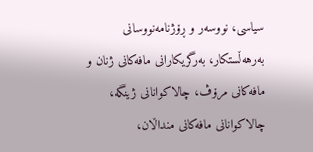سیاسی، نووسەر و ڕۆژنامەنووسانی بەرهەڵستکار، بەرگریکارانی مافەکانی ژنان و مافەکانی مرۆڤ، چالاکوانانی ژینگە، چالاکوانانی مافەکانی منداڵان،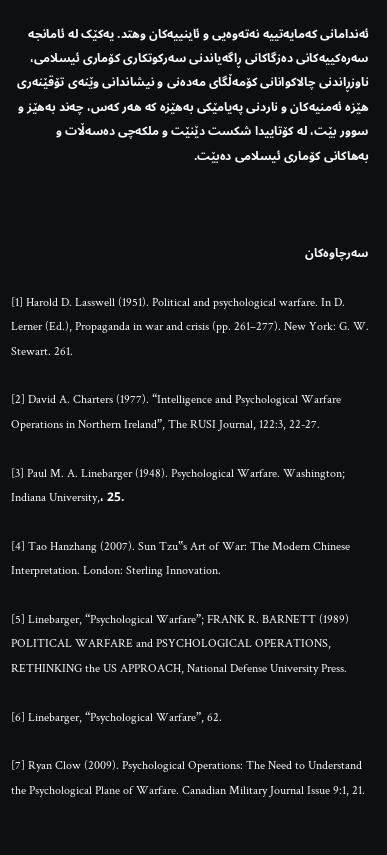ئەندامانی کەمایەتییە نەتەوەیی و ئاینییەکان وهتد. یەکێک لە ئامانجە سەرەکییەکانی دەزگاکانی ڕاگەیاندنی سەرکوتکاری کۆماری ئیسلامی، ناوزڕاندنی چالاکوانانی کۆمەڵگای مەدەنی و نیشاندانی وێنەی تۆقێنەری هێزە ئەمنیەکان و ناردنی پەیامێکی بەهێزە کە هەر کەس، چەند بەهێز و سوور بێت، لە کۆتاییدا شکست دێنێت و ملکەچی دەسەڵات و بەهاکانی کۆماری ئیسلامی دەبێت.



سەرچاوەکان

[1] Harold D. Lasswell (1951). Political and psychological warfare. In D. Lerner (Ed.), Propaganda in war and crisis (pp. 261–277). New York: G. W. Stewart. 261.

[2] David A. Charters (1977). “Intelligence and Psychological Warfare Operations in Northern Ireland”, The RUSI Journal, 122:3, 22-27.

[3] Paul M. A. Linebarger (1948). Psychological Warfare. Washington; Indiana University,، 25.

[4] Tao Hanzhang (2007). Sun Tzu‟s Art of War: The Modern Chinese Interpretation. London: Sterling Innovation.

[5] Linebarger, “Psychological Warfare”; FRANK R. BARNETT (1989) POLITICAL WARFARE and PSYCHOLOGICAL OPERATIONS, RETHINKING the US APPROACH, National Defense University Press.

[6] Linebarger, “Psychological Warfare”, 62.

[7] Ryan Clow (2009). Psychological Operations: The Need to Understand the Psychological Plane of Warfare. Canadian Military Journal Issue 9:1, 21.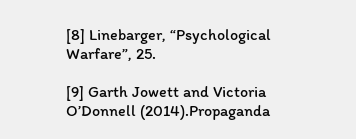[8] Linebarger, “Psychological Warfare”, 25.

[9] Garth Jowett and Victoria O’Donnell (2014).Propaganda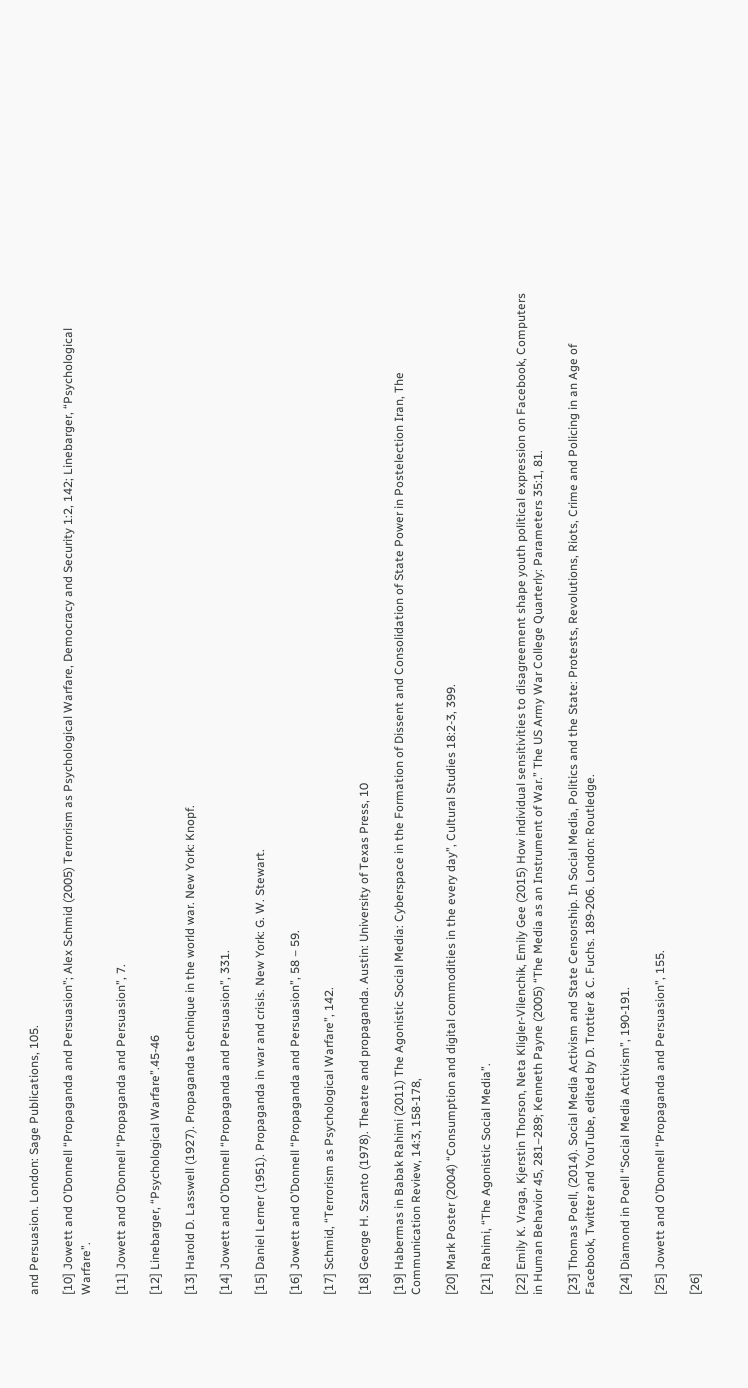and Persuasion. London: Sage Publications, 105.

[10] Jowett and O’Donnell “Propaganda and Persuasion”; Alex Schmid (2005) Terrorism as Psychological Warfare, Democracy and Security 1:2, 142; Linebarger, “Psychological Warfare”.

[11] Jowett and O’Donnell “Propaganda and Persuasion”, 7.

[12] Linebarger, “Psychological Warfare”.45-46

[13] Harold D. Lasswell (1927). Propaganda technique in the world war. New York: Knopf.

[14] Jowett and O’Donnell “Propaganda and Persuasion”, 331.

[15] Daniel Lerner (1951). Propaganda in war and crisis. New York: G. W. Stewart.

[16] Jowett and O’Donnell “Propaganda and Persuasion”, 58 – 59.

[17] Schmid, “Terrorism as Psychological Warfare”, 142.

[18] George H. Szanto (1978). Theatre and propaganda. Austin: University of Texas Press, 10

[19] Habermas in Babak Rahimi (2011) The Agonistic Social Media: Cyberspace in the Formation of Dissent and Consolidation of State Power in Postelection Iran, The Communication Review, 14:3, 158-178,

[20] Mark Poster (2004) “Consumption and digital commodities in the every day”, Cultural Studies 18:2-3, 399.

[21] Rahimi, “The Agonistic Social Media”.

[22] Emily K. Vraga, Kjerstin Thorson, Neta Kligler-Vilenchik, Emily Gee (2015) How individual sensitivities to disagreement shape youth political expression on Facebook, Computers in Human Behavior 45, 281–289; Kenneth Payne (2005) “The Media as an Instrument of War.” The US Army War College Quarterly: Parameters 35:1, 81.

[23] Thomas Poell, (2014). Social Media Activism and State Censorship. In Social Media, Politics and the State: Protests, Revolutions, Riots, Crime and Policing in an Age of Facebook, Twitter and YouTube, edited by D. Trottier & C. Fuchs. 189-206. London: Routledge.

[24] Diamond in Poell “Social Media Activism”, 190-191.

[25] Jowett and O’Donnell “Propaganda and Persuasion”, 155.

[26]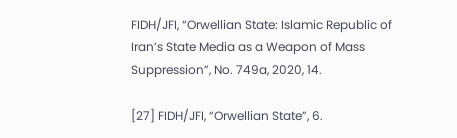FIDH/JFI, “Orwellian State: Islamic Republic of Iran’s State Media as a Weapon of Mass Suppression”, No. 749a, 2020, 14.

[27] FIDH/JFI, “Orwellian State”, 6.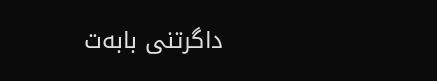داگرتنی بابەت